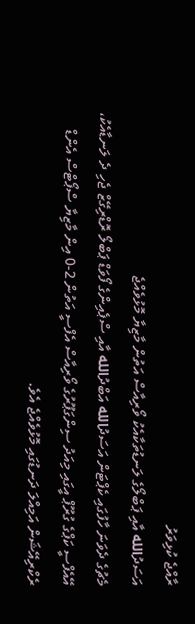ރާއްޖެ ކުޅިވަރު
އަސަދުالله އާއި ޕަބްލޯގެ ލަނޑުތަކާއެކު ވޯރިއާސް އަތުން މާޒިޔާ މޮޅުވެއްޖެ
މެޗުގެ ދެވަނަ ހާފުގައި ކެޕްޓަން އަސަދުالله އަބްދުالله އާއި ސްޕެއިންގެ ފޯވަޑް ޕަބްލޯ ރޮޑްރިގޭޒް ޖެހި ދެ ލަނޑާއެކު، އޭއެފްސީ ކަޕްގެ ގުރޫޕް އީގައި މިއަދު ސިންގަޕޫރުގެ ވޯރިއާސް އެފްސީ އަތުން 2-0 އިން މާޒިޔާ ސްޕޯޓްސް އެންޑް ރެކްރިއޭޝަން އަމިއްލަ ދަނޑުގައި މޮޅުވެއްޖެ އެވެ.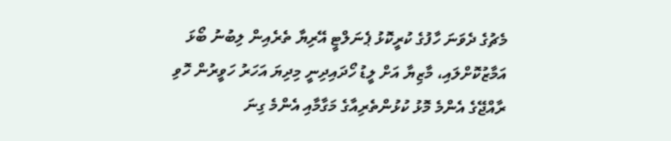މެޗުގެ ދެވަނަ ހާފުގެ ކުރީކޮޅު ޕެނަލްޓީ އޭރިޔާ ތެރެއިން ލިބުނު ބޯޅަ އަމާޒުކޮށްލައި، މާޒިޔާ އަށް ލީޑު ހޯދައިދިނީ މިދިޔަ އަހަރު ހަވީރުން ހޮވި ރާއްޖޭގެ އެންމެ މޮޅު ކުޅުންތެރިއާގެ މަގާމާއި އެންމެ ގިނަ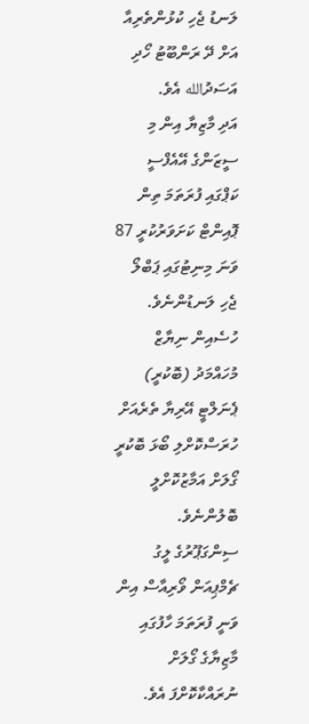ލަނޑު ޖެހި ކުޅުންތެރިއާ އަށް ދޭ ރަންބޫޓު ހޯދި އަސަދުالله އެވެ.
އަދި މާޒިޔާ އިން މި ސީޒަންގެ އޭއެފްސީ ކަޕްގައި ފުރަތަމަ ތިން ޕޮއިންޓް ކަށަވަރުކުރީ 87 ވަނަ މިނިޓުގައި ޕަބްލޯ ޖެހި ލަނޑުންނެވެ. ހުސެއިން ނިޔާޒް މުހައްމަދު (ބޮކުރީ) ޕެނަލްޓީ އޭރިޔާ ތެރެއަށް ހުރަސްކޮށްލި ބޯޅަ ބޮކުރީ ގޯލަށް އަމާޒުކޮށްލީ ބޮލުންނެވެ.
ސިންގަޕޫރުގެ ލީގު ޗެމްޕިއަން ވޯރިއާސް އިން ވަނީ ފުރަތަމަ ހާފުގައި މާޒިޔާގެ ގޯލަށް ނުރައްކާކޮށްފަ އެވެ.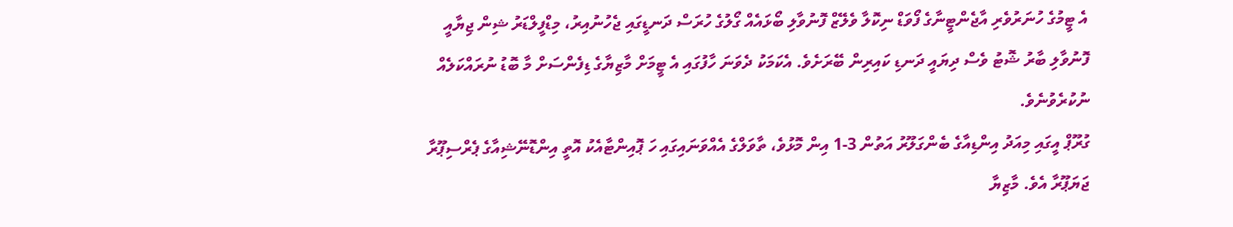އެ ޓީމުގެ ހުނަރުވެރި އާޖެންޓީނާގެ ފޯވަޑް ނިކޮލާ ވެލޭޒް ފޮނުވާލި ބޯޅައެއް ގޯލުގެ ހުރަސް ދަނޑީގައި ޖެހުނުއިރު، މިޑްފީލްޑަރު ޝިން ޖިޔާއީ ފޮނުވާލި ބާރު ޝޮޓު ވެސް ދިޔައީ ދަނޑި ކައިރިން ބޭރަށެވެ. އެކަމަކު ދެވަނަ ހާފުގައި އެ ޓީމަށް މާޒިޔާގެ ޑިފެންސަށް މާ ބޮޑު ނުރައްކަލެއް ނުކުރެވުނެވެ.
ގުރޫޕް އީގައި މިއަދު އިންޑިއާގެ ބެންގަލޫރު އަތުން 3-1 އިން މޮޅުވެ، ތާވަލްގެ އެއްވަނައިގައި ހަ ޕޮއިންޓާއެކު އޮތީ އިންޑޮނޭޝިއާގެ ޕެރްސިޕޫރާ ޖަޔަޕޫރާ އެވެ. މާޒިޔާ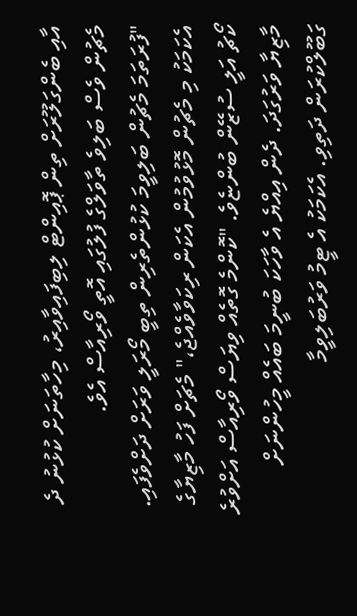އާއި ބެންގަލޫރަށް ތިން ޕޮއިންޓް ލިބިފައިވާއިރު، މިހާތަނަށް ކުޅުނު ދެ މެޗުން ވެސް ބަލިވެ ތާވަލްގެ ފުލުގައި އޮތީ ވޯރިއާސް އެވެ.
"ފުރަތަމަ މެޗުން ބަލިވީމަ ކުޅުންތެރިން ތިބީ މޯރަލީ ވަރަށް ދަށްވެފައި. އެކަމަކު މި މެޗުން މޮޅުވުމުން އެކަން ރިކަވާވެއްޖެ،" މެޗަށް ފަހު މާޒިޔާގެ ކޯޗު އަލީ ސުޒޭން ބުންޏެވެ. "ކޮންމެ ގޮތެއް ވިޔަސް ވޯރިއާސް އަށްވުރެ މާޒިޔާ ވަރުގަދަ. ދެން އިއްޔެ އެ ވާހަކަ ބުނީމަ ބައެއް މީހުންނަށް ގަބޫލްކުރަން ދަތިވި. އެކަމަކު އެ ޓީމު ވަރުބަލިވީމާ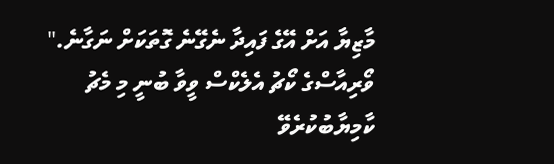މާޒިޔާ އަށް އޭގެ ފައިދާ ނެގޭނެ ގޮތަކަށް ނަގާނެ."
ވޯރިއާސްގެ ކޯޗު އެލެކްސް ވީވާ ބުނީ މި މެޗު ކާމިޔާބުކުރެވޭ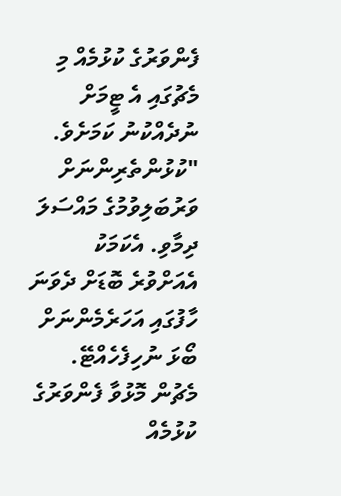ފެންވަރުގެ ކުޅުމެއް މި މެޗުގައި އެ ޓީމަށް ނުދެއްކުނު ކަމަށެވެ.
"ކުޅުންތެރިންނަށް ވަރުބަލިވުމުގެ މައްސަލަ ދިމާވި. އެކަމަކު އެއަށްވުރެ ބޮޑަށް ދެވަނަ ހާފުގައި އަހަރެމެންނަށް ބޯޅަ ނުހިފެހެއްޓޭ. މެޗުން މޮޅުވާ ފެންވަރުގެ ކުޅުމެއް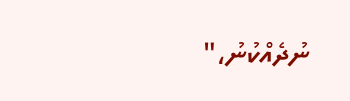ނުދެއްކުނު،"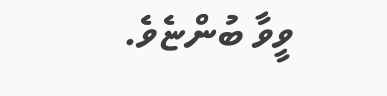ވީވާ ބުންޏެވެ.